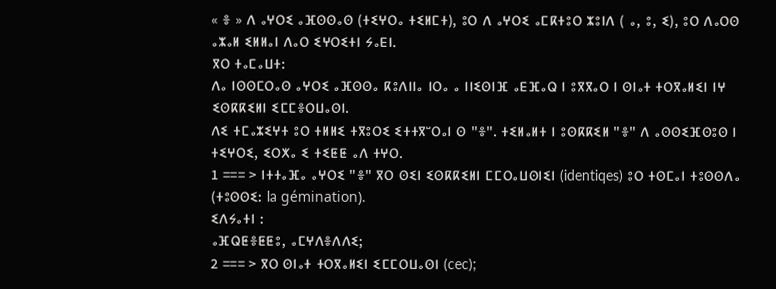« ⴻ » ⴷ ⴰⵖⵔⵉ ⴰⴼⵙⵙⴰⵙ (ⵜⵉⵖⵔⴰ ⵜⵉⵍⵎⵜ), ⵓⵔ ⴷ ⴰⵖⵔⵉ ⴰⵎⴽⵜⵓⵔ ⵣⵓⵏⴷ ( ⴰ, ⵓ, ⵉ), ⵓⵔ ⴷⴰⵔⵙ ⴰⵣⴰⵍ ⵉⵍⵍⴰⵏ ⴷⴰⵔ ⵉⵖⵔⵉⵜⵏ ⵢⴰⴹⵏ.
ⴳⵔ ⵜⴰⵎⴰⵡⵜ:
ⴷⴰ ⵏⵙⵙⵎⵔⴰⵙ ⴰⵖⵔⵉ ⴰⴼⵙⵙⴰ ⴽⵓⴷⵏⵏⴰ ⵏⵔⴰ ⴰ ⵏⵏⵉⵙⵏⴼ ⴰⴹⴼⴰⵕ ⵏ ⵓⴳⴳⴰⵔ ⵏ ⵙⵏⴰⵜ ⵜⵔⴳⴰⵍⵉⵏ ⵏⵖ ⵉⵙⴽⴽⵉⵍⵏ ⵉⵎⵎⴻⵔⵡⴰⵙⵏ.
ⴷⵉ ⵜⵎⴰⵣⵉⵖⵜ ⵓⵔ ⵜⵍⵍⵉ ⵜⴳⵓⵔⵉ ⵉⵜⵜⴳⵯⵔⴰⵏ ⵙ "ⴻ". ⵜⵉⵍⴰⵍⵜ ⵏ ⵓⵙⴽⴽⵉⵍ "ⴻ" ⴷ ⴰⵙⵙⵉⴼⵙⵓⵙ ⵏ ⵜⵉⵖⵔⵉ, ⵉⵔⵅⴰ ⵉ ⵜⵉⵟⵟ ⴰⴷ ⵜⵖⵔ.
1 === > ⵏⵜⵜⴰⴼⴰ ⴰⵖⵔⵉ "ⴻ" ⴳⵔ ⵙⵉⵏ ⵉⵙⴽⴽⵉⵍⵏ ⵎⵎⵔⴰⵡⵙⵏⵉⵏ (identiqes) ⵓⵔ ⵜⵙⵎⴰⵏ ⵜⵓⵙⵙⴷⴰ (ⵜⵓⵙⵙⵉ: la gémination).
ⵉⴷⵢⴰⵜⵏ :
ⴰⴼⵕⵟⴻⵟⵟⵓ, ⴰⵎⵖⴷⴻⴷⴷⵉ;
2 === > ⴳⵔ ⵙⵏⴰⵜ ⵜⵔⴳⴰⵍⵉⵏ ⵉⵎⵎⵔⵡⴰⵙⵏ (cec);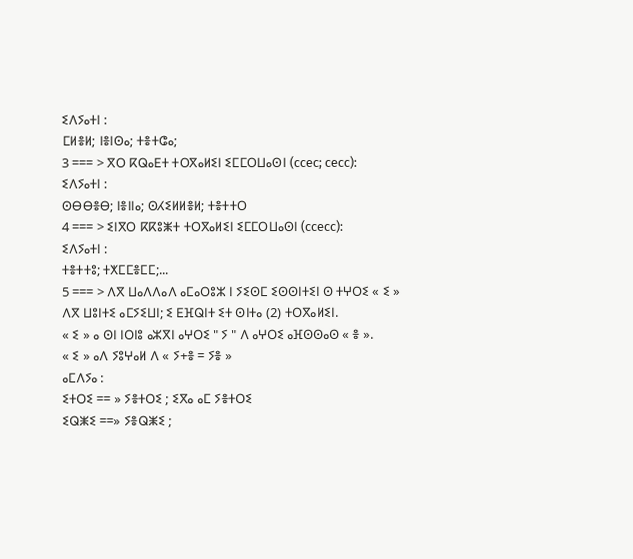ⵉⴷⵢⴰⵜⵏ :
ⵎⵍⴻⵍ; ⵏⴻⵏⵙⴰ; ⵜⴻⵜⵛⴰ;
3 === > ⴳⵔ ⴽⵕⴰⴹⵜ ⵜⵔⴳⴰⵍⵉⵏ ⵉⵎⵎⵔⵡⴰⵙⵏ (ccec; cecc):
ⵉⴷⵢⴰⵜⵏ :
ⵙⴱⴱⴻⴱ; ⵏⴻⵏⵏⴰ; ⵙⵃⵉⵍⵍⴻⵍ; ⵜⴻⵜⵜⵔ
4 === > ⵉⵏⴳⵔ ⴽⴽⵓⵥⵜ ⵜⵔⴳⴰⵍⵉⵏ ⵉⵎⵎⵔⵡⴰⵙⵏ (ccecc):
ⵉⴷⵢⴰⵜⵏ :
ⵜⴻⵜⵜⵓ; ⵜⵅⵎⵎⴻⵎⵎ;...
5 === > ⴷⴳ ⵡⴰⴷⴷⴰⴷ ⴰⵎⴰⵔⵓⵣ ⵏ ⵢⵉⵙⵎ ⵉⵙⵙⵏⵜⵉⵏ ⵙ ⵜⵖⵔⵉ « ⵉ » ⴷⴳ ⵡⵓⵏⵜⵉ ⴰⵎⵢⵉⵡⵏ; ⵉ ⴹⴼⵕⵏⵜ ⵉⵜ ⵙⵏⵜⴰ (2) ⵜⵔⴳⴰⵍⵉⵏ.
« ⵉ » ⴰ ⵙⵏ ⵏⵔⵏⵓ ⴰⵣⴳⵏ ⴰⵖⵔⵉ " ⵢ " ⴷ ⴰⵖⵔⵉ ⴰⴼⵙⵙⴰⵙ « ⴻ ».
« ⵉ » ⴰⴷ ⵢⵓⵖⴰⵍ ⴷ « ⵢ+ⴻ = ⵢⴻ »
ⴰⵎⴷⵢⴰ :
ⵉⵜⵔⵉ == » ⵢⴻⵜⵔⵉ ; ⵉⴳⴰ ⴰⵎ ⵢⴻⵜⵔⵉ
ⵉⵕⵥⵉ ==» ⵢⴻⵕⵥⵉ ;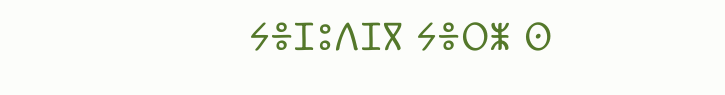ⵢⴻⵊⵓⴷⵊⴳ ⵢⴻⵔⵥ ⵙ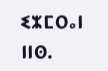ⵉⵣⵎⵔⴰⵏ ⵏⵏⵙ.